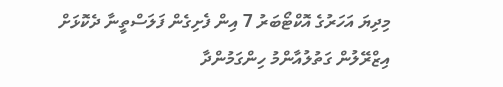މިދިޔަ އަހަރުގެ އޮކްޓޯބަރު 7 އިން ފެށިގެން ފަލަސްތީނާ ދެކޮޅަށް އިޒްރޭލުން ގަތުލުއާންމު ހިންގަމުންދާ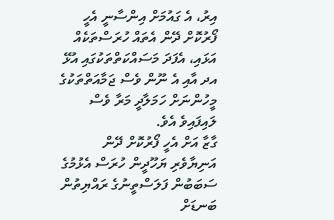އިރު، އެ ގައުމަށް އިންސާނީ އެހީ ފޯރުކޮށް ދޭން އެތައް ހުރަސްތަކެއް އަޅައި، އެފަދަ މަސައްކަތްތަކުގައި އުޅޭ އދ އާއި އެ ނޫން ވެސް ޖަމާއަތްތަކުގެ މީހުންނަށް ހަމަލާދީ މަރާ ވެސް ލައިފައިވެ އެވެ.
ގާޒާ އަށް އެހީ ފޯރުކޮށް ދޭން އަނިޔާވެރި ޔަހޫދީން ހުރަސް އެޅުމުގެ ސަބަބުން ފަލަސްތީނުގެ ރައްޔިތުން ބަނޑަށް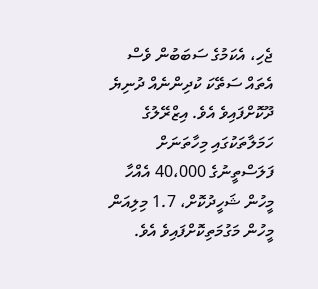ޖެހި، އެކަމުގެ ސަބަބުން ވެސް އެތައް ސަތޭކަ ކުދިންނެއް ދުނިޔެ ދޫކޮށްފައިވެ އެވެ. އިޒްރޭލުގެ ހަމަލާތަކުގައި މިހާތަނަށް ފަލަސްތީނުގެ 40،000 އެއްހާ މީހުން ޝަހީދުކޮށް، 1.7 މިލިއަން މީހުން މަގުމަތިކޮށްފައިވެ އެވެ.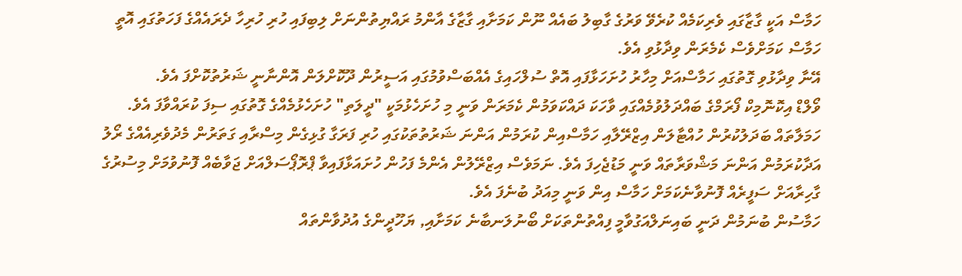ހަމާސް އަކީ ގާޒާގައި ވެރިކަމެއް ކުރެވޭ ވަރުގެ ގާބިލު ބައެއް ނޫން ކަމަށާއި ގާޒާގެ އާންމު ރައްޔިތުންނަށް ލިބިފައި ހުރި ހުރިހާ ދެރައެއްގެ ފަހަތުގައި އޮތީ ހަމާސް ކަމަށްވެސް ކެމެރަން ވިދާޅުވި އެވެ.
އޭނާ ވިދާޅުވި ގޮތުގައި ހަމާސްއަށް މިހާރު ހުށަހަޅާފައި އޮތް ސުލްހައިގެ އެއްބަސްވުމުގައި އަސީރުން ދޫކޮށްލަން އޮންނާނީ ޝަރުތުކޮށްފަ އެވެ.
ވޯލްޑް އިކޮނޮމިކް ފޯރަމްގެ ބައްދަލުވުމެއްގައި ވާހަކަ ދައްކަވަމުން ކެމަރަން ވަނީ މި ހުށަހެޅުމަކީ "ދީލަތި" ހުށަހެޅުމެއްގެ ގޮތުގައި ސިފަ ކުރައްވާފަ އެވެ.
ހަމަލާތައް ބަދަލުކުރުން ހުއްޓާލަން އިޒްރޭލާއި ހަމާސްއިން ކުރަމުން އަންނަ ޝަރުތުތަކުގައި ހުރި ފަރަގާ ގުޅިގެން މިސްރާއި ގަތަރުން މެދުވެރިއެއްގެ ރޯލު އަދާކުރަމުން އަންނަ މަޝްވަރާތައް ވަނީ މަޑުޖެހިފަ އެވެ. ނަމަވެސް އިޒްރޭލުން އެންމެ ފަހުން ހުށައަޅާފައިވާ ޕްރޮޕޯސަލްއަށް ޖަވާބެއް ފޮނުވުމަށް މިސުރުގެ ގާހިރާއަށް ސަފީރެއް ފޮނުވާނެކަމަށް ހަމާސް އިން ވަނީ މިއަދު ބުނެފަ އެވެ.
ހަމާސުން ބުނަމުން ދަނީ ބައިނަލްއަގުވާމީ ފިއްތުންތަކަށް ބޯނުލަނބާނެ ކަމަށާއި, ޔަހޫދީންގެ އުދުވާންތައް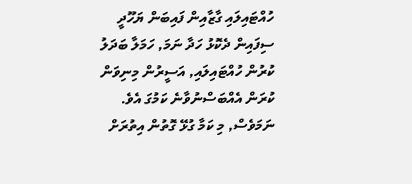ހުއްޓައިލައި ގާޒާއިން ފައިބަން ޔަހޫދީ ސިފައިން ދެކޮޅު ހަދާ ނަމަ, ހަމަލާ ބަދަލު ކުރުން ހުއްޓައިލައި, އަސީރުން މިނިވަން ކުރަން އެއްބަސްނުވާނެ ކަމުގަ އެވެ. ނަމަވެސް, މި ކަމާ ގުޅޭ ގޮތުން އިތުރަށް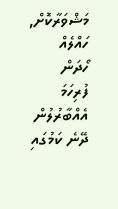މަޝްވަރާކޮށް, ހައްލެއް ހޯދަން ފުރިހަމަ އެއްބާރުލުން ދޭނެ ކަމުގައި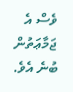ވެސް އެ ޖަމާޢަތުން ބުނެ އެވެ.